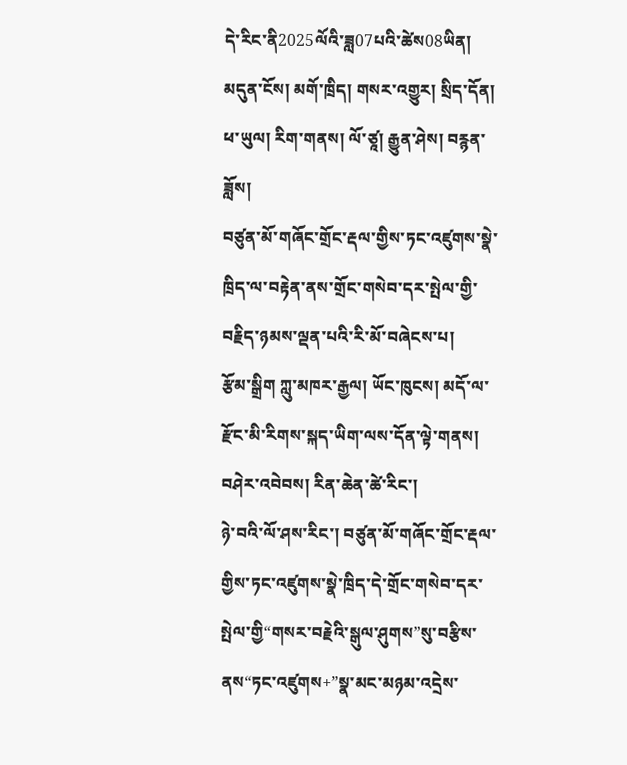དེ་རིང་ནི2025ལོའི་ཟླ07པའི་ཚེས08ཡིན།
མདུན་ངོས། མགོ་ཁྲིད། གསར་འགྱུར། སྲིད་དོན། ཕ་ཡུལ། རིག་གནས། ལོ་ཙཱ། རྒྱུན་ཤེས། བརྙན་ཟློས།
བཙུན་མོ་གཞོང་གྲོང་རྡལ་གྱིས་ཏང་འཛུགས་སྣེ་ཁྲིད་ལ་བརྟེན་ནས་གྲོང་གསེབ་དར་སྤེལ་གྱི་བརྗིད་ཉམས་ལྡན་པའི་རི་མོ་བཞེངས་པ།
རྩོམ་སྒྲིག ཀླུ་མཁར་རྒྱལ། ཡོང་ཁུངས། མདོ་ལ་རྫོང་མི་རིགས་སྐད་ཡིག་ལས་དོན་ལྟེ་གནས། བཤེར་འབེབས། རིན་ཆེན་ཚེ་རིང་།
ཉེ་བའི་ལོ་ཤས་རིང་། བཙུན་མོ་གཞོང་གྲོང་རྡལ་གྱིས་ཏང་འཛུགས་སྣེ་ཁྲིད་དེ་གྲོང་གསེབ་དར་སྤེལ་གྱི“གསར་བརྗེའི་སྒུལ་ཤུགས”སུ་བརྩིས་ནས“ཏང་འཛུགས+”སྣ་མང་མཉམ་འདྲེས་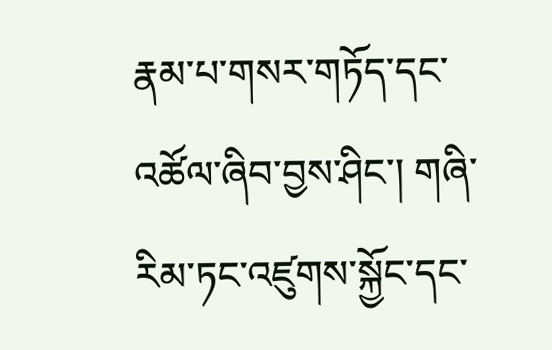རྣམ་པ་གསར་གཏོད་དང་འཚོལ་ཞིབ་བྱས་ཤིང་། གཞི་རིམ་ཏང་འཛུགས་སྐྱོང་དང་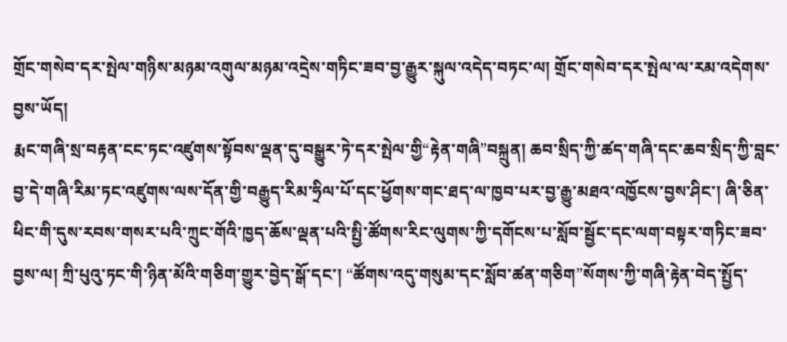གྲོང་གསེབ་དར་སྤེལ་གཉིས་མཉམ་འགུལ་མཉམ་འདྲེས་གཏིང་ཟབ་བྱ་རྒྱུར་སྐུལ་འདེད་བཏང་ལ། གྲོང་གསེབ་དར་སྤེལ་ལ་རམ་འདེགས་བྱས་ཡོད།
རྨང་གཞི་སྲ་བརྟན་ངང་ཏང་འཛུགས་སྟོབས་ལྡན་དུ་བསྒྱུར་ཏེ་དར་སྤེལ་གྱི“རྟེན་གཞི”བསྐྲུན། ཆབ་སྲིད་ཀྱི་ཚད་གཞི་དང་ཆབ་སྲིད་ཀྱི་བླང་བྱ་དེ་གཞི་རིམ་ཏང་འཛུགས་ལས་དོན་གྱི་བརྒྱུད་རིམ་ཧྲིལ་པོ་དང་ཕྱོགས་གང་ཐད་ལ་ཁྱབ་པར་བྱ་རྒྱུ་མཐའ་འཁྱོངས་བྱས་ཤིང་། ཞི་ཅིན་ཕིང་གི་དུས་རབས་གསར་པའི་ཀྲུང་གོའི་ཁྱད་ཆོས་ལྡན་པའི་སྤྱི་ཚོགས་རིང་ལུགས་ཀྱི་དགོངས་པ་སློབ་སྦྱོང་དང་ལག་བསྟར་གཏིང་ཟབ་བྱས་ལ། ཀྲི་པུའུ་ཏང་གི་ཉིན་མོའི་གཅིག་གྱུར་བྱེད་སྒོ་དང་། “ཚོགས་འདུ་གསུམ་དང་སློབ་ཚན་གཅིག”སོགས་ཀྱི་གཞི་རྟེན་བེད་སྤྱོད་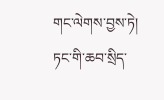གང་ལེགས་བྱས་ཏེ། ཏང་གི་ཆབ་སྲིད་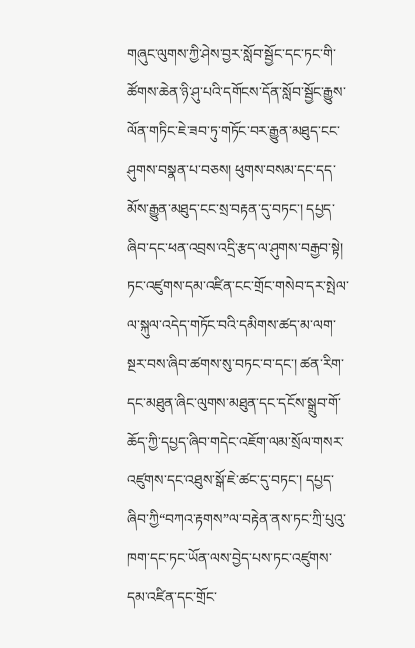གཞུང་ལུགས་ཀྱི་ཤེས་བྱར་སློབ་སྦྱོང་དང་ཏང་གི་ཚོགས་ཆེན་ཉི་ཤུ་པའི་དགོངས་དོན་སློབ་སྦྱོང་རྒྱུས་ལོན་གཏིང་ཇེ་ཟབ་ཏུ་གཏོང་བར་རྒྱུན་མཐུད་ངང་ཤུགས་བསྣན་པ་བཅས། ཕུགས་བསམ་དང་དད་མོས་རྒྱུན་མཐུད་ངང་སྲ་བརྟན་དུ་བཏང་། དཔྱད་ཞིབ་དང་ཕན་འབྲས་འདྲི་རྩད་ལ་ཤུགས་བརྒྱབ་སྟེ། ཏང་འཛུགས་དམ་འཛིན་ངང་གྲོང་གསེབ་དར་སྤེལ་ལ་སྐུལ་འདེད་གཏོང་བའི་དམིགས་ཚད་མ་ལག་སྔར་བས་ཞིབ་ཚགས་སུ་བཏང་བ་དང་། ཚན་རིག་དང་མཐུན་ཞིང་ལུགས་མཐུན་དང་དངོས་སྒྲུབ་གོ་ཆོད་ཀྱི་དཔྱད་ཞིབ་གདེང་འཇོག་ལམ་སྲོལ་གསར་འཛུགས་དང་འཐུས་སྒོ་ཇེ་ཚང་དུ་བཏང་། དཔྱད་ཞིབ་ཀྱི“བཀའ་རྟགས”ལ་བརྟེན་ནས་ཏང་ཀྲི་པུའུ་ཁག་དང་ཏང་ཡོན་ལས་བྱེད་པས་ཏང་འཛུགས་དམ་འཛིན་དང་གྲོང་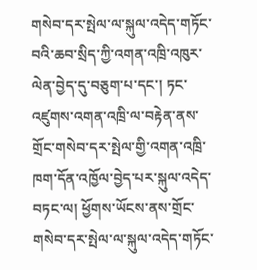གསེབ་དར་སྤེལ་ལ་སྐུལ་འདེད་གཏོང་བའི་ཆབ་སྲིད་ཀྱི་འགན་འཁྲི་འཁུར་ལེན་བྱེད་དུ་བཅུག་པ་དང་། ཏང་འཛུགས་འགན་འཁྲི་ལ་བརྟེན་ནས་གྲོང་གསེབ་དར་སྤེལ་གྱི་འགན་འཁྲི་ཁག་དོན་འཁྱོལ་བྱེད་པར་སྐུལ་འདེད་བཏང་ལ། ཕྱོགས་ཡོངས་ནས་གྲོང་གསེབ་དར་སྤེལ་ལ་སྐུལ་འདེད་གཏོང་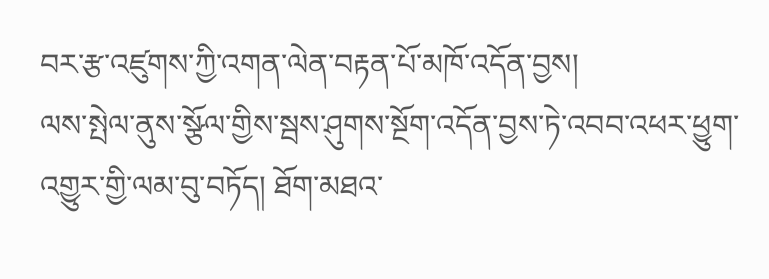བར་རྩ་འཛུགས་ཀྱི་འགན་ལེན་བརྟན་པོ་མཁོ་འདོན་བྱས།
ལས་སྤེལ་ནུས་སྩོལ་གྱིས་སྦས་ཤུགས་སྔོག་འདོན་བྱས་ཏེ་འབབ་འཕར་ཕྱུག་འགྱུར་གྱི་ལམ་བུ་བཏོད། ཐོག་མཐའ་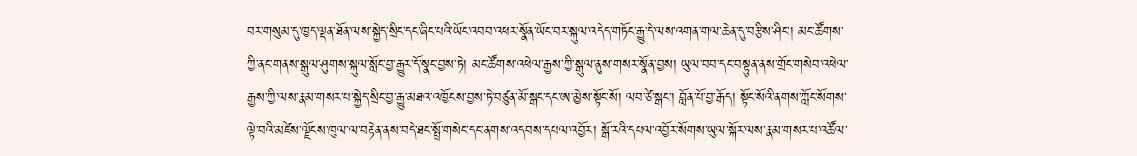བར་གསུམ་དུ་ཁྱད་ལྡན་ཐོན་ལས་སྐྱེད་སྲིང་དང་ཞིང་པའི་ཡོང་འབབ་འཕར་སྣོན་ཡོང་བར་སྐུལ་འདེད་གཏོང་རྒྱུ་དེ་ལས་འགན་གལ་ཆེན་དུ་བརྩིས་ཤིང་། མང་ཚོགས་ཀྱི་ནང་གནས་སྒུལ་ཤུགས་སྐུལ་སློང་བྱ་རྒྱུར་དོ་སྣང་བྱས་ཏེ། མང་ཚོགས་འཕེལ་རྒྱས་ཀྱི་སྒུལ་ནུས་གསར་སྣོན་བྱས། ཡུལ་བབ་དང་བསྟུན་ནས་གྲོང་གསེབ་འཕེལ་རྒྱས་ཀྱི་ལས་རྣམ་གསར་པ་སྐྱེད་སྲིང་བྱ་རྒྱུ་མཐའ་འཁྱོངས་བྱས་ཏེ་བཙུན་མོ་སྒང་དང་ཨ་མྱེས་སྟོང་སོ། ལབ་ཙེ་སྒང་། བློན་པོ་བྱ་རྒོད། སྟོང་སོའི་ནགས་ཀློང་སོགས་ལྟེ་བའི་མཛེས་ལྗོངས་ཁུལ་ལ་བརྟེན་ནས་བདེ་ཐང་སྤྲོ་གསེང་དང་ནགས་འདབས་དཔལ་འབྱོར། སྒོ་རའི་དཔལ་འབྱོར་སོགས་ཡུལ་སྐོར་ལས་རྣམ་གསར་པ་འཚོལ་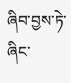ཞིབ་བྱས་ཏེ་ཞིང་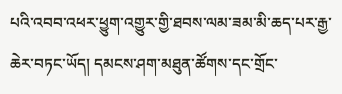པའི་འབབ་འཕར་ཕྱུག་འགྱུར་གྱི་ཐབས་ལམ་ཟམ་མི་ཆད་པར་རྒྱ་ཆེར་བཏང་ཡོད། དམངས་ཤག་མཐུན་ཚོགས་དང་གྲོང་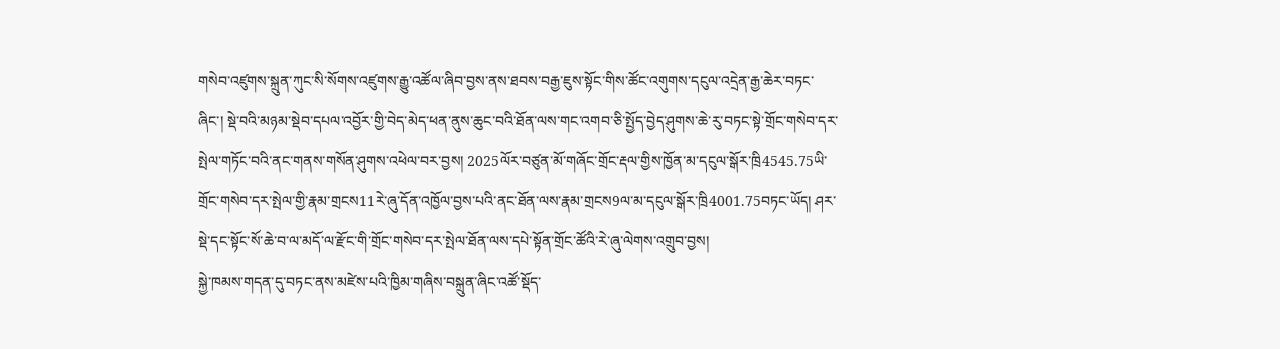གསེབ་འཛུགས་སྐྲུན་ཀུང་སི་སོགས་འཛུགས་རྒྱུ་འཚོལ་ཞིབ་བྱས་ནས་ཐབས་བརྒྱ་ཇུས་སྟོང་གིས་ཚོང་འགུགས་དངུལ་འདྲེན་རྒྱ་ཆེར་བཏང་ཞིང་། སྡེ་བའི་མཉམ་སྡེབ་དཔལ་འབྱོར་གྱི་བེད་མེད་ཕན་ནུས་ཆུང་བའི་ཐོན་ལས་གང་འགབ་ཅི་སྤྱོད་བྱེད་ཤུགས་ཆེ་རུ་བཏང་སྟེ་གྲོང་གསེབ་དར་སྤེལ་གཏོང་བའི་ནང་གནས་གསོན་ཤུགས་འཕེལ་བར་བྱས། 2025ལོར་བཙུན་མོ་གཞོང་གྲོང་རྡལ་གྱིས་ཁྱོན་མ་དངུལ་སྒོར་ཁྲི4545.75ཡི་གྲོང་གསེབ་དར་སྤེལ་གྱི་རྣམ་གྲངས11རེ་ཞུ་དོན་འཁྱོལ་བྱས་པའི་ནང་ཐོན་ལས་རྣམ་གྲངས9ལ་མ་དངུལ་སྒོར་ཁྲི4001.75བཏང་ཡོད། ཤར་སྡེ་དང་སྟོང་སོ་ཆེ་བ་ལ་མདོ་ལ་རྫོང་གི་གྲོང་གསེབ་དར་སྤེལ་ཐོན་ལས་དཔེ་སྟོན་གྲོང་ཚོའི་རེ་ཞུ་ལེགས་འགྲུབ་བྱས།
སྐྱེ་ཁམས་གདན་དུ་བཏང་ནས་མཛེས་པའི་ཁྱིམ་གཞིས་བསྐྲུན་ཞིང་འཚོ་སྡོད་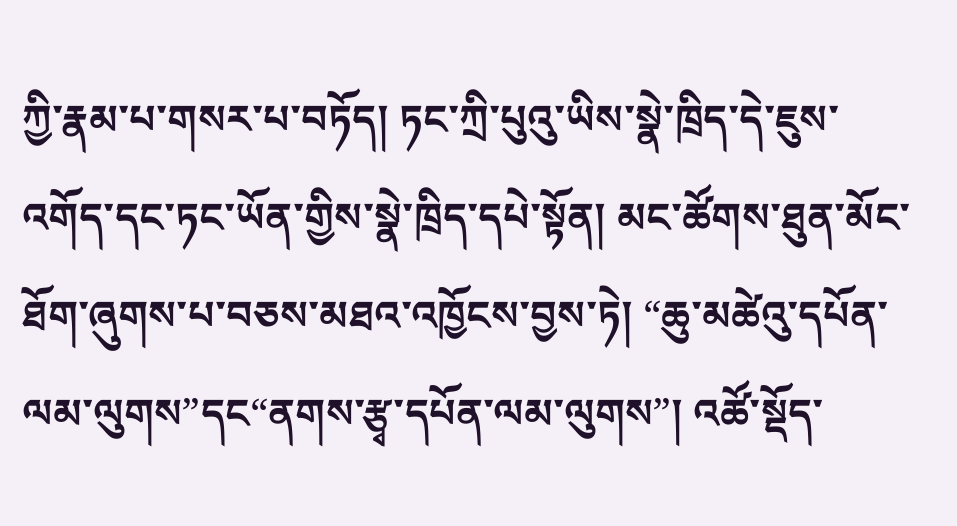ཀྱི་རྣམ་པ་གསར་པ་བཏོད། ཏང་ཀྲི་པུའུ་ཡིས་སྣེ་ཁྲིད་དེ་ཇུས་འགོད་དང་ཏང་ཡོན་གྱིས་སྣེ་ཁྲིད་དཔེ་སྟོན། མང་ཚོགས་ཐུན་མོང་ཐོག་ཞུགས་པ་བཅས་མཐའ་འཁྱོངས་བྱས་ཏེ། “ཆུ་མཚེའུ་དཔོན་ལམ་ལུགས”དང“ནགས་རྩྭ་དཔོན་ལམ་ལུགས”། འཚོ་སྡོད་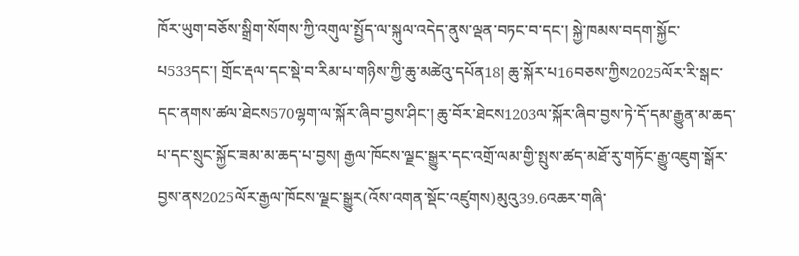ཁོར་ཡུག་བཅོས་སྒྲིག་སོགས་ཀྱི་འགུལ་སྤྱོད་ལ་སྐུལ་འདེད་ནུས་ལྡན་བཏང་བ་དང་། སྐྱེ་ཁམས་བདག་སྐྱོང་པ533དང་། གྲོང་རྡལ་དང་སྡེ་བ་རིམ་པ་གཉིས་ཀྱི་ཆུ་མཚེའུ་དཔོན18། ཆུ་སྐོར་པ16བཅས་ཀྱིས2025ལོར་རི་སྒང་དང་ནགས་ཚལ་ཐེངས570ལྷག་ལ་སྐོར་ཞིབ་བྱས་ཤིང་། ཆུ་བོར་ཐེངས1203ལ་སྐོར་ཞིབ་བྱས་ཏེ་དོ་དམ་རྒྱུན་མ་ཆད་པ་དང་སྲུང་སྐྱོང་ཟམ་མ་ཆད་པ་བྱས། རྒྱལ་ཁོངས་ལྗང་སྒྱུར་དང་འགྲོ་ལམ་གྱི་སྤུས་ཚད་མཐོ་རུ་གཏོང་རྒྱུ་འཇུག་སྒོར་བྱས་ནས2025ལོར་རྒྱལ་ཁོངས་ལྗང་སྒྱུར(འོས་འགན་སྡོང་འཛུགས)མུའུ39.6འཆར་གཞི་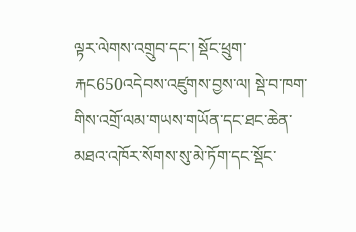ལྟར་ལེགས་འགྲུབ་དང་། སྡོང་ཕྲུག་རྐང650འདེབས་འཛུགས་བྱས་ལ། སྡེ་བ་ཁག་གིས་འགྲོ་ལམ་གཡས་གཡོན་དང་ཐང་ཆེན་མཐའ་འཁོར་སོགས་སུ་མེ་ཏོག་དང་སྡོང་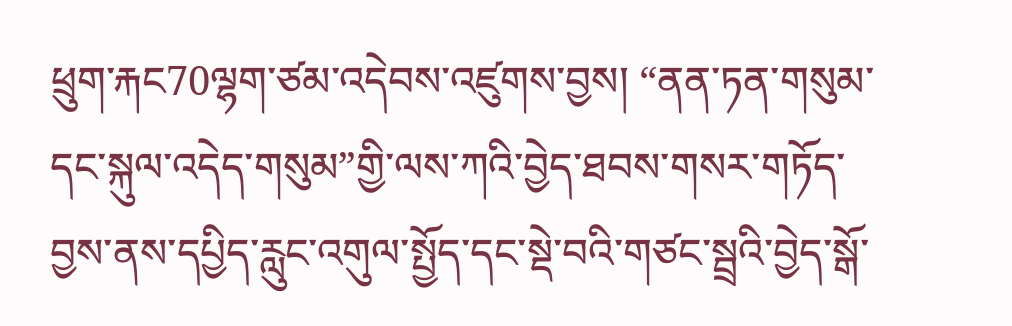ཕྲུག་རྐང70ལྷག་ཙམ་འདེབས་འཛུགས་བྱས། “ནན་ཏན་གསུམ་དང་སྐུལ་འདེད་གསུམ”གྱི་ལས་ཀའི་བྱེད་ཐབས་གསར་གཏོད་བྱས་ནས་དཔྱིད་རླུང་འགུལ་སྤྱོད་དང་སྡེ་བའི་གཙང་སྦྲའི་བྱེད་སྒོ་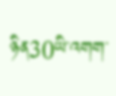ཉིན30ཡི་འགག་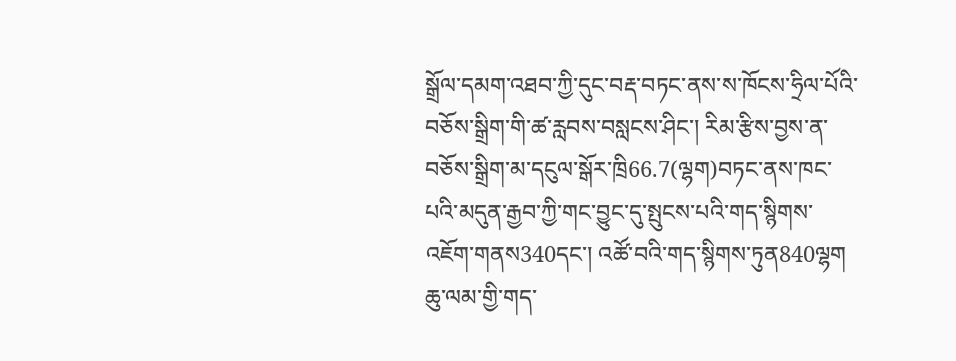སྒྲོལ་དམག་འཐབ་ཀྱི་དུང་བརྡ་བཏང་ནས་ས་ཁོངས་ཧྲིལ་པོའི་བཅོས་སྒྲིག་གི་ཚ་རླབས་བསླངས་ཤིང་། རིམ་རྩིས་བྱས་ན་བཅོས་སྒྲིག་མ་དངུལ་སྒོར་ཁྲི66.7(ལྷག)བཏང་ནས་ཁང་པའི་མདུན་རྒྱབ་ཀྱི་གང་བྱུང་དུ་སྤུངས་པའི་གད་སྙིགས་འཇོག་གནས340དང་། འཚོ་བའི་གད་སྙིགས་ཏུན840ལྷག ཆུ་ལམ་གྱི་གད་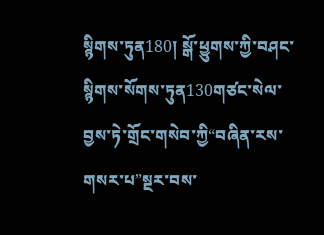སྙིགས་ཏུན180། སྒོ་ཕྱུགས་ཀྱི་བཤང་སྙིགས་སོགས་ཏུན130གཙང་སེལ་བྱས་ཏེ་གྲོང་གསེབ་ཀྱི“བཞིན་རས་གསར་པ”སྔར་བས་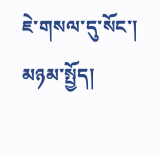ཇེ་གསལ་དུ་སོང་།
མཉམ་སྤྱོད།